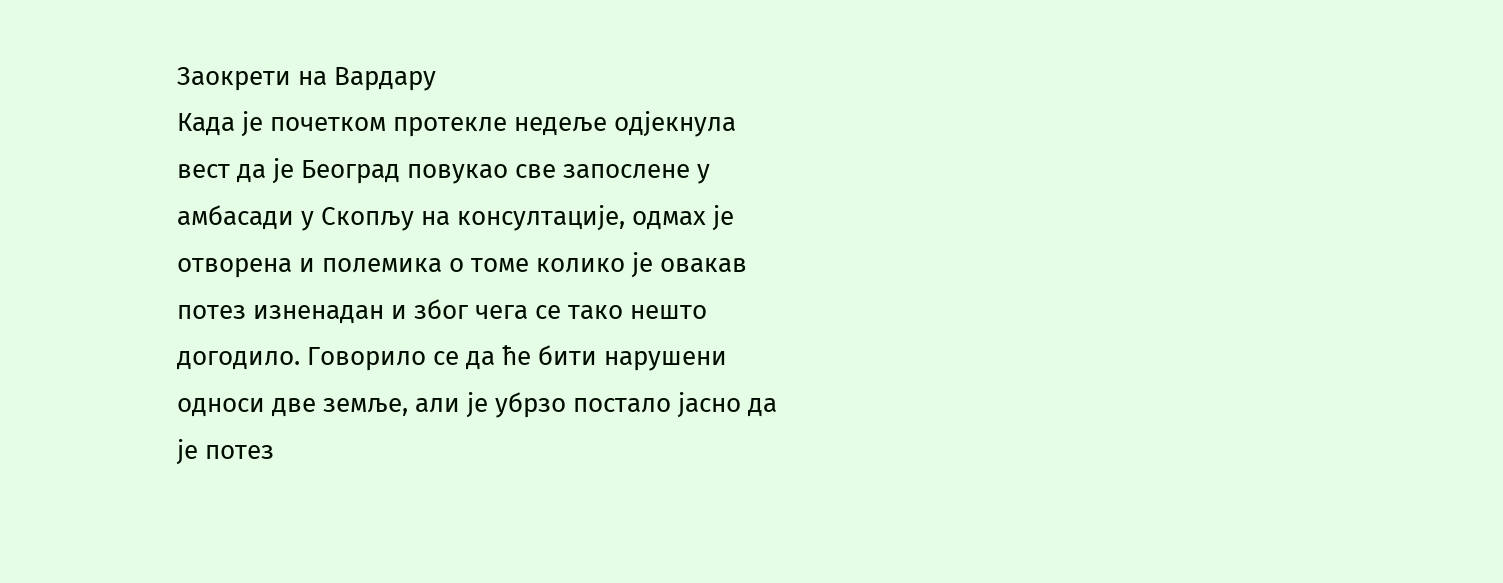Заокрети на Вардару
Када је почетком протекле недеље одјекнула вест да је Београд повукао све запослене у амбасади у Скопљу на консултације, одмах је отворена и полемика о томе колико је овакав потез изненадан и због чега се тако нешто догодило. Говорило се да ће бити нарушени односи две земље, али је убрзо постало јасно да је потез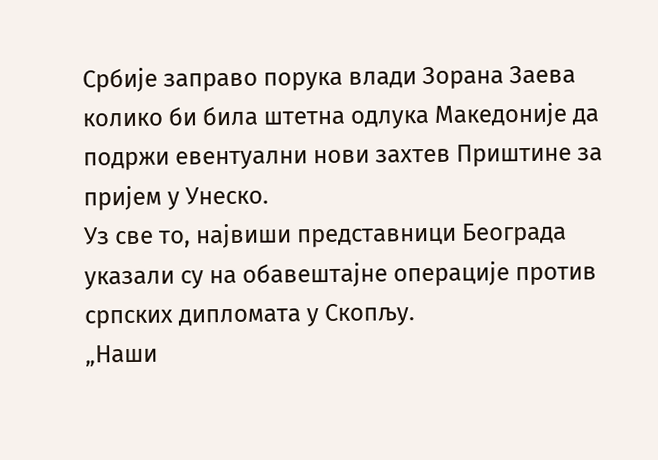Србије заправо порука влади Зорана Заева колико би била штетна одлука Македоније да подржи евентуални нови захтев Приштине за пријем у Унеско.
Уз све то, највиши представници Београда указали су на обавештајне операције против српских дипломата у Скопљу.
„Наши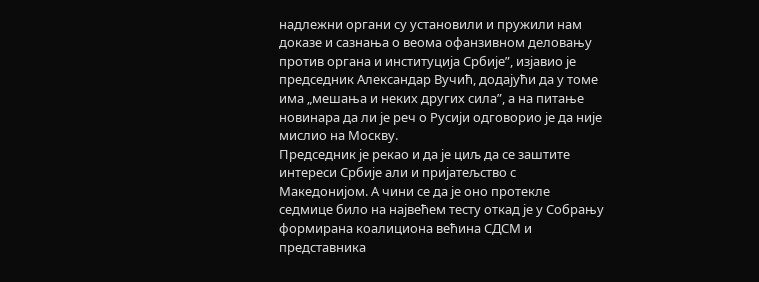надлежни органи су установили и пружили нам доказе и сазнања о веома офанзивном деловању против органа и институција Србије”, изјавио је председник Александар Вучић, додајући да у томе има „мешања и неких других сила”, а на питање новинара да ли је реч о Русији одговорио је да није мислио на Москву.
Председник је рекао и да је циљ да се заштите интереси Србије али и пријатељство с Македонијом. А чини се да је оно протекле седмице било на највећем тесту откад је у Собрању формирана коалициона већина СДСМ и представника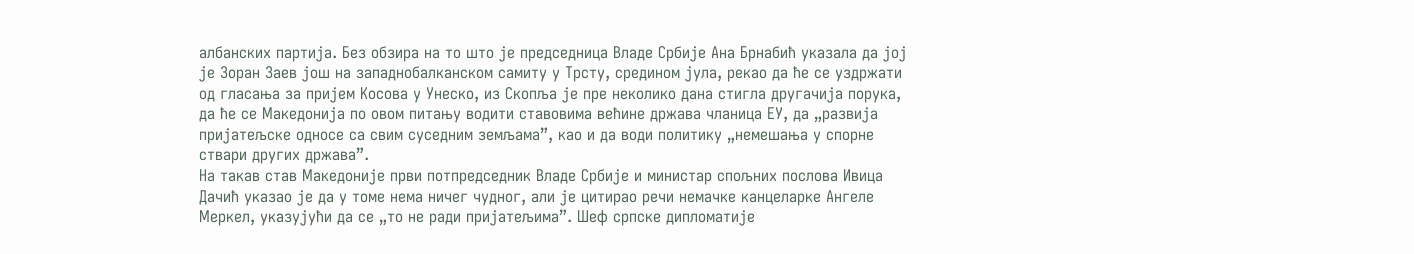албанских партија. Без обзира на то што је председница Владе Србије Ана Брнабић указала да јој је Зоран Заев још на западнобалканском самиту у Трсту, средином јула, рекао да ће се уздржати од гласања за пријем Косова у Унеско, из Скопља је пре неколико дана стигла другачија порука, да ће се Македонија по овом питању водити ставовима већине држава чланица ЕУ, да „развија пријатељске односе са свим суседним земљама”, као и да води политику „немешања у спорне ствари других држава”.
На такав став Македоније први потпредседник Владе Србије и министар спољних послова Ивица Дачић указао је да у томе нема ничег чудног, али је цитирао речи немачке канцеларке Ангеле Меркел, указујући да се „то не ради пријатељима”. Шеф српске дипломатије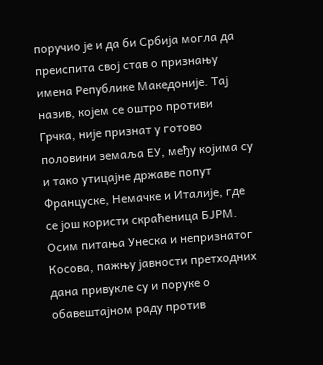поручио је и да би Србија могла да преиспита свој став о признању имена Републике Македоније. Тај назив, којем се оштро противи Грчка, није признат у готово половини земаља ЕУ, међу којима су и тако утицајне државе попут Француске, Немачке и Италије, где се још користи скраћеница БЈРМ.
Осим питања Унеска и непризнатог Косова, пажњу јавности претходних дана привукле су и поруке о обавештајном раду против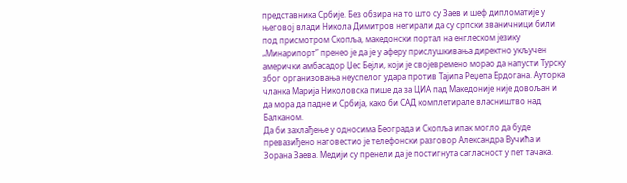представника Србије. Без обзира на то што су Заев и шеф дипломатије у његовој влади Никола Димитров негирали да су српски званичници били под присмотром Скопља, македонски портал на енглеском језику „Минарипорт” пренео је да је у аферу прислушкивања директно укључен амерички амбасадор Џес Бејли, који је својевремено морао да напусти Турску због организовања неуспелог удара против Тајипа Реџепа Ердогана. Ауторка чланка Марија Николовска пише да за ЦИА пад Македоније није довољан и да мора да падне и Србија, како би САД комплетирале власништво над Балканом.
Да би захлађење у односима Београда и Скопља ипак могло да буде превазиђено наговестио је телефонски разговор Александра Вучића и Зорана Заева. Медији су пренели да је постигнута сагласност у пет тачака.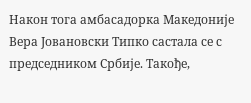Након тога амбасадорка Македоније Вера Јовановски Типко састала се с председником Србије. Такође,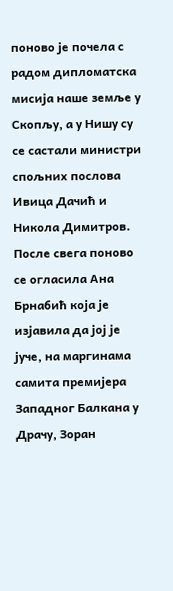поново је почела с радом дипломатска мисија наше земље у Скопљу, а у Нишу су се састали министри спољних послова Ивица Дачић и Никола Димитров.
После свега поново се огласила Ана Брнабић која је изјавила да јој је јуче, на маргинама самита премијера Западног Балкана у Драчу, Зоран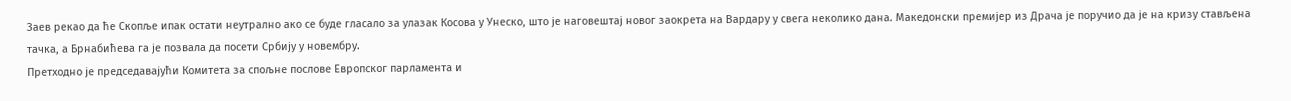Заев рекао да ће Скопље ипак остати неутрално ако се буде гласало за улазак Косова у Унеско, што је наговештај новог заокрета на Вардару у свега неколико дана. Македонски премијер из Драча је поручио да је на кризу стављена тачка, а Брнабићева га је позвала да посети Србију у новембру.
Претходно је председавајући Комитета за спољне послове Европског парламента и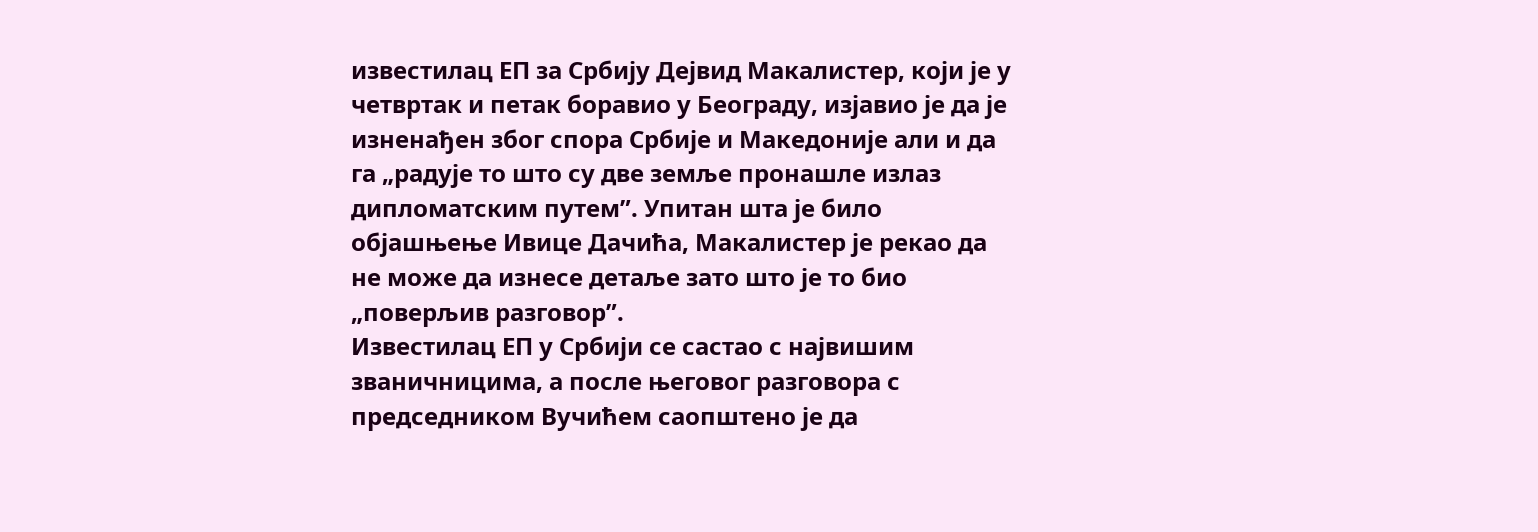известилац ЕП за Србију Дејвид Макалистер, који је у четвртак и петак боравио у Београду, изјавио је да је изненађен због спора Србије и Македоније али и да га „радује то што су две земље пронашле излаз дипломатским путем”. Упитан шта је било објашњење Ивице Дачића, Макалистер је рекао да не може да изнесе детаље зато што је то био „поверљив разговор”.
Известилац ЕП у Србији се састао с највишим званичницима, а после његовог разговора с председником Вучићем саопштено је да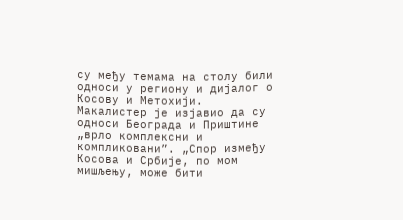су међу темама на столу били односи у региону и дијалог о Косову и Метохији. Макалистер је изјавио да су односи Београда и Приштине „врло комплексни и компликовани”. „Спор између Косова и Србије, по мом мишљењу, може бити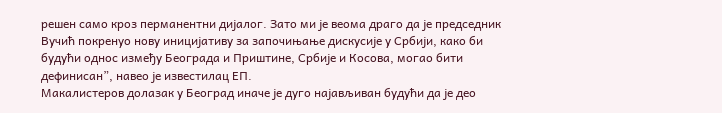решен само кроз перманентни дијалог. Зато ми је веома драго да је председник Вучић покренуо нову иницијативу за започињање дискусије у Србији, како би будући однос између Београда и Приштине, Србије и Косова, могао бити дефинисан”, навео је известилац ЕП.
Макалистеров долазак у Београд иначе је дуго најављиван будући да је део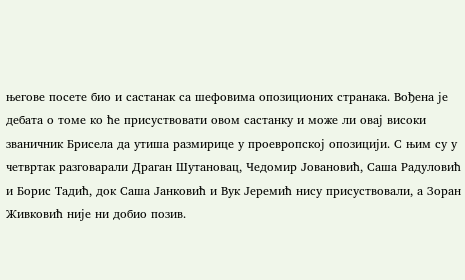његове посете био и састанак са шефовима опозиционих странака. Вођена је дебата о томе ко ће присуствовати овом састанку и може ли овај високи званичник Брисела да утиша размирице у проевропској опозицији. С њим су у четвртак разговарали Драган Шутановац, Чедомир Јовановић, Саша Радуловић и Борис Тадић, док Саша Јанковић и Вук Јеремић нису присуствовали, а Зоран Живковић није ни добио позив.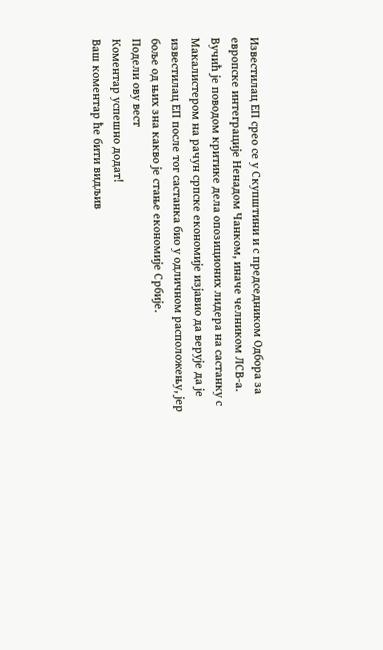Известилац ЕП срео се у Скупштини и с председником Одбора за европске интеграције Ненадом Чанком, иначе челником ЛСВ-а.
Вучић је поводом критике дела опозиционих лидера на састанку с Макалистером на рачун српске економије изјавио да верује да је известилац ЕП после тог састанка био у одличном расположењу, јер боље од њих зна какво је стање економије Србије.
Подели ову вест
Комeнтар успeшно додат!
Ваш комeнтар ћe бити видљив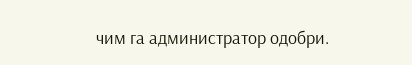чим га администратор одобри.